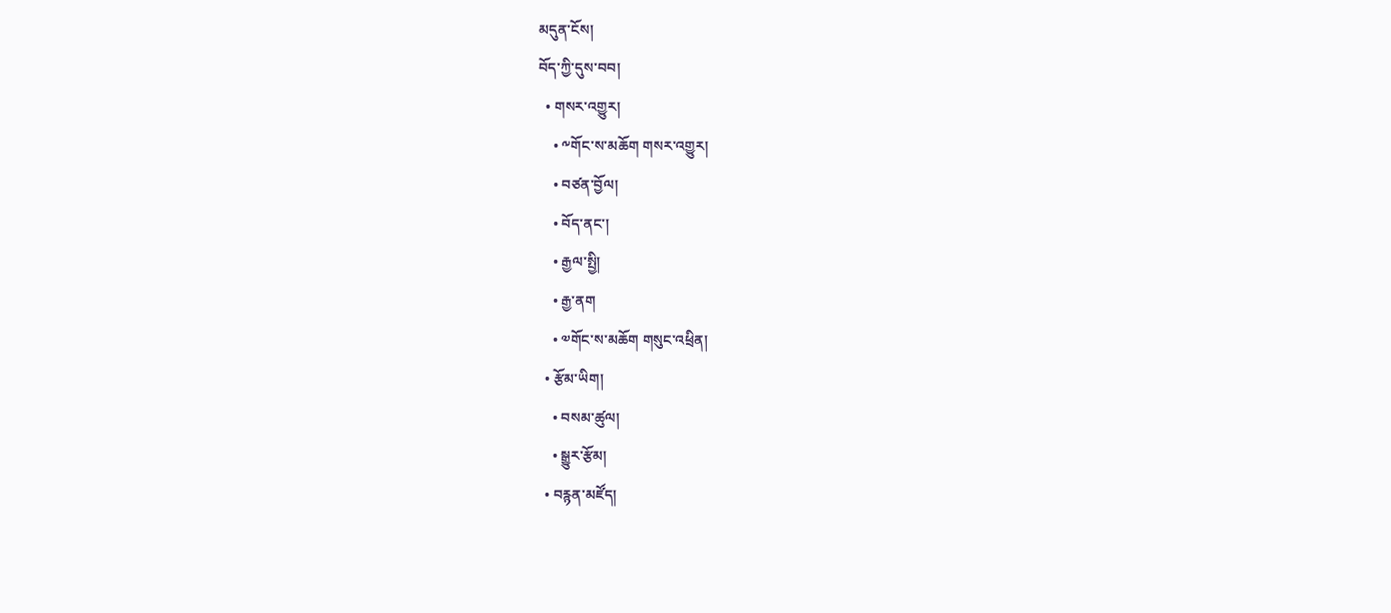མདུན་ངོས།
བོད་ཀྱི་དུས་བབ།
  • གསར་འགྱུར།
    • ༸གོང་ས་མཆོག གསར་འགྱུར།
    • བཙན་བྱོལ།
    • བོད་ནང་།
    • རྒྱལ་སྤྱི།
    • རྒྱ་ནག
    • ༧གོང་ས་མཆོག གསུང་འཕྲིན།
  • རྩོམ་ཡིག།
    • བསམ་ཚུལ།
    • སྒྱུར་རྩོམ།
  • བརྙན་མཛོད།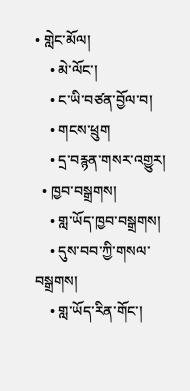• གླེང་མོལ།
    • མེ་ལོང་།
    • ང་ཡི་བཙན་བྱོལ་བ།
    • གངས་ཕྲུག
    • དྲ་བརྙན་གསར་འགྱུར།
  • ཁྱབ་བསྒྲགས།
    • གླ་ཡོད་ཁྱབ་བསྒྲགས།
    • དུས་བབ་ཀྱི་གསལ་བསྒྲགས།
    • གླ་ཡོད་རིན་གོང་།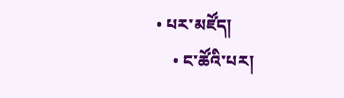• པར་མཛོད།
    • ང་ཚོའི་པར།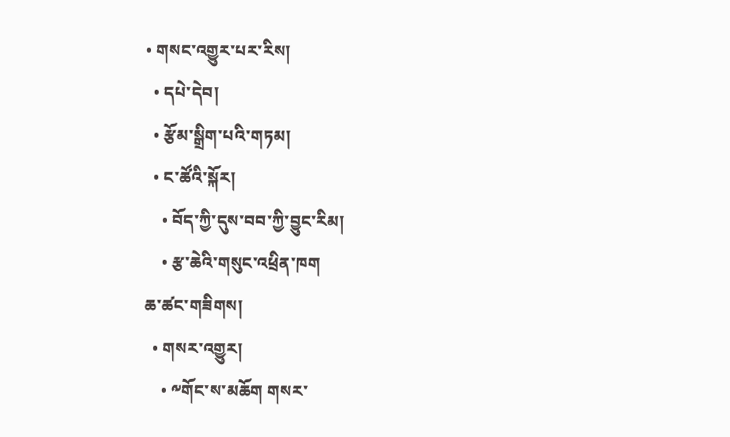• གསང་འགྱུར་པར་རིས།
  • དཔེ་དེབ།
  • རྩོམ་སྒྲིག་པའི་གཏམ།
  • ང་ཚོའི་སྐོར།
    • བོད་ཀྱི་དུས་བབ་ཀྱི་བྱུང་རིམ།
    • རྩ་ཆེའི་གསུང་འཕྲིན་ཁག
ཆ་ཚང་གཟིགས།
  • གསར་འགྱུར།
    • ༸གོང་ས་མཆོག གསར་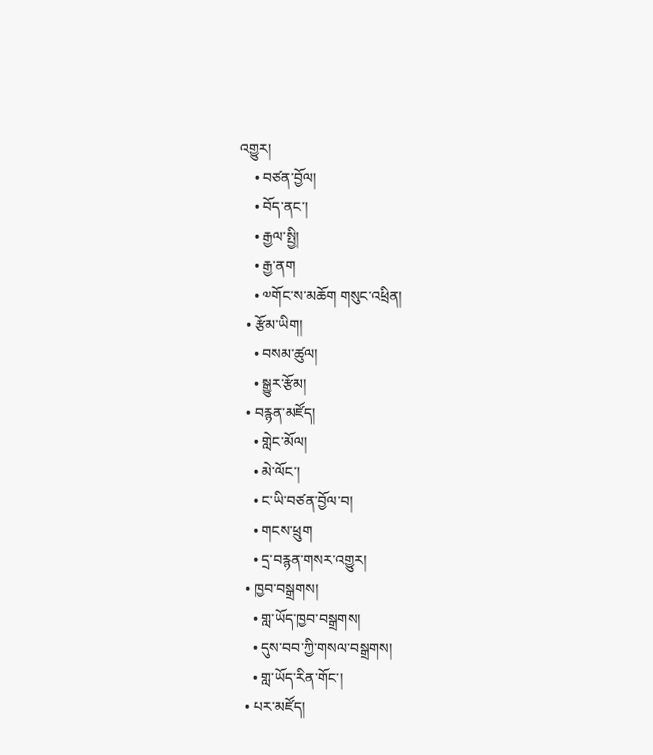འགྱུར།
    • བཙན་བྱོལ།
    • བོད་ནང་།
    • རྒྱལ་སྤྱི།
    • རྒྱ་ནག
    • ༧གོང་ས་མཆོག གསུང་འཕྲིན།
  • རྩོམ་ཡིག།
    • བསམ་ཚུལ།
    • སྒྱུར་རྩོམ།
  • བརྙན་མཛོད།
    • གླེང་མོལ།
    • མེ་ལོང་།
    • ང་ཡི་བཙན་བྱོལ་བ།
    • གངས་ཕྲུག
    • དྲ་བརྙན་གསར་འགྱུར།
  • ཁྱབ་བསྒྲགས།
    • གླ་ཡོད་ཁྱབ་བསྒྲགས།
    • དུས་བབ་ཀྱི་གསལ་བསྒྲགས།
    • གླ་ཡོད་རིན་གོང་།
  • པར་མཛོད།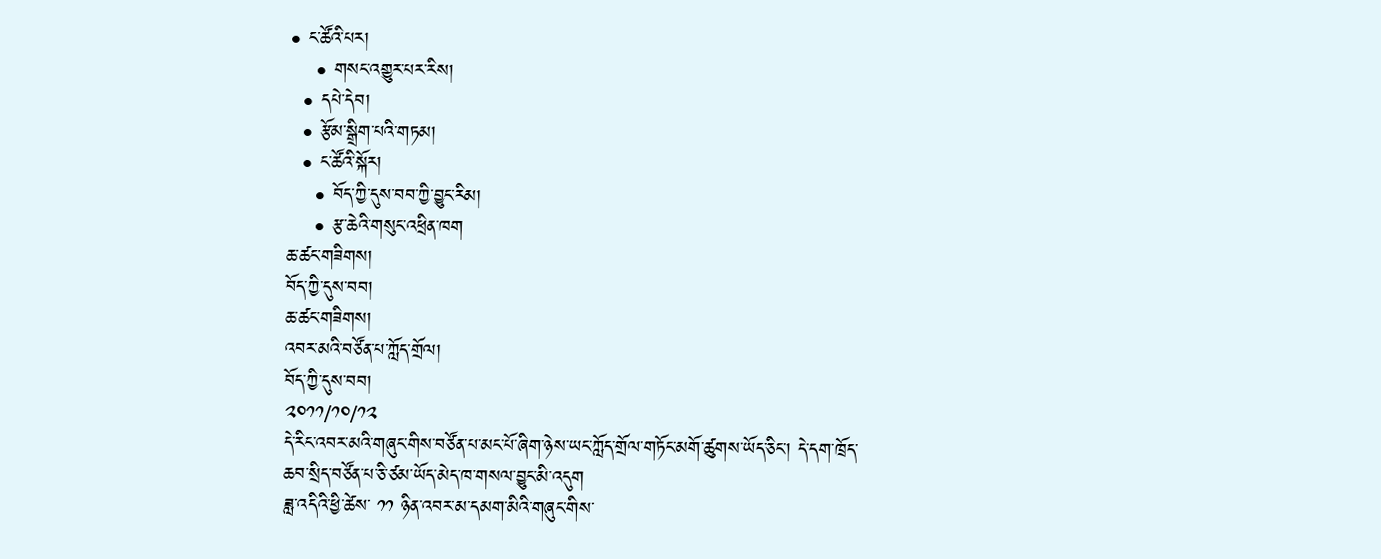• ང་ཚོའི་པར།
    • གསང་འགྱུར་པར་རིས།
  • དཔེ་དེབ།
  • རྩོམ་སྒྲིག་པའི་གཏམ།
  • ང་ཚོའི་སྐོར།
    • བོད་ཀྱི་དུས་བབ་ཀྱི་བྱུང་རིམ།
    • རྩ་ཆེའི་གསུང་འཕྲིན་ཁག
ཆ་ཚང་གཟིགས།
བོད་ཀྱི་དུས་བབ།
ཆ་ཚང་གཟིགས།
འབར་མའི་བཙོན་པ་ཀློད་གྲོལ།
བོད་ཀྱི་དུས་བབ།
༢༠༡༡/༡༠/༡༢
དེ་རིང་འབར་མའི་གཞུང་གིས་བཙོན་པ་མང་པོ་ཞིག་ཉེས་ཡང་ཀློད་གྲོལ་གཏོང་མགོ་ཚུགས་ཡོད་ཅིང་། དེ་དག་ཁྲོད་ཆབ་སྲིད་བཙོན་པ་ཅི་ཙམ་ཡོད་མེད་ཁ་གསལ་བྱུང་མི་འདུག
ཟླ་འདིའི་ཕྱི་ཚེས་ ༡༡ ཉིན་འབར་མ་དམག་མིའི་གཞུང་གིས་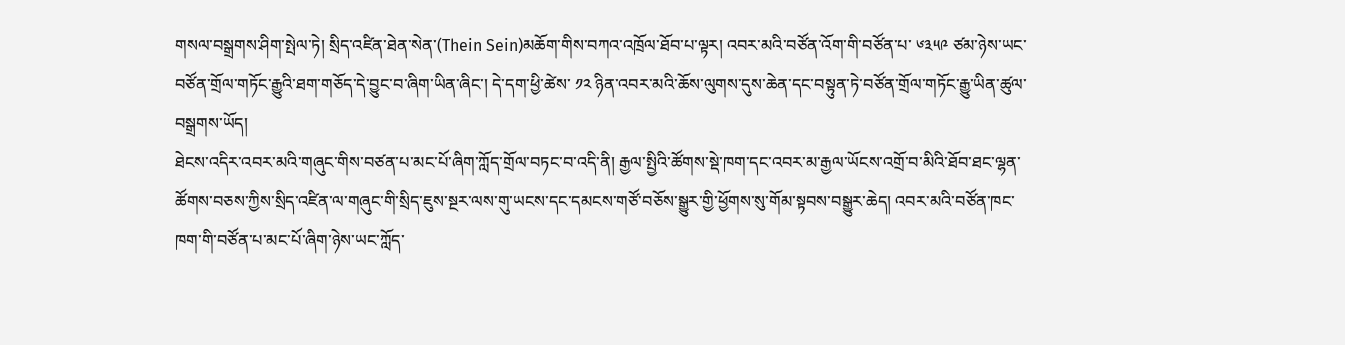གསལ་བསྒྲགས་ཤིག་སྤེལ་ཏེ། སྲིད་འཛིན་ཐེན་སེན་(Thein Sein)མཆོག་གིས་བཀའ་འཁྲོལ་ཐོབ་པ་ལྟར། འབར་མའི་བཙོན་འོག་གི་བཙོན་པ་ ༦༣༥༩ ཙམ་ཉེས་ཡང་བཙོན་གྲོལ་གཏོང་རྒྱུའི་ཐག་གཅོད་དེ་བྱུང་བ་ཞིག་ཡིན་ཞིང་། དེ་དག་ཕྱི་ཚེས་ ༡༢ ཉིན་འབར་མའི་ཆོས་ལུགས་དུས་ཆེན་དང་བསྟུན་ཏེ་བཙོན་གྲོལ་གཏོང་རྒྱུ་ཡིན་ཚུལ་བསྒྲགས་ཡོད།
ཐེངས་འདིར་འབར་མའི་གཞུང་གིས་བཙན་པ་མང་པོ་ཞིག་ཀློད་གྲོལ་བཏང་བ་འདི་ནི། རྒྱལ་སྤྱིའི་ཚོགས་སྡེ་ཁག་དང་འབར་མ་རྒྱལ་ཡོངས་འགྲོ་བ་མིའི་ཐོབ་ཐང་ལྷན་ཚོགས་བཅས་ཀྱིས་སྲིད་འཛིན་ལ་གཞུང་གི་སྲིད་ཇུས་སྔར་ལས་གུ་ཡངས་དང་དམངས་གཙོ་བཅོས་སྒྱུར་གྱི་ཕྱོགས་སུ་གོམ་སྟབས་བསྒྱུར་ཆེད། འབར་མའི་བཙོན་ཁང་ཁག་གི་བཙོན་པ་མང་པོ་ཞིག་ཉེས་ཡང་ཀློད་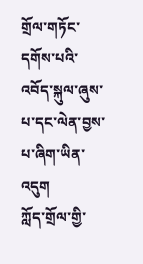གྲོལ་གཏོང་དགོས་པའི་འབོད་སྐུལ་ཞུས་པ་དང་ལེན་བྱས་པ་ཞིག་ཡིན་འདུག
ཀློད་གྲོལ་གྱི་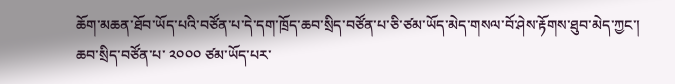ཆོག་མཆན་ཐོབ་ཡོད་པའི་བཙོན་པ་དེ་དག་ཁྲོད་ཆབ་སྲིད་བཙོན་པ་ཅི་ཙམ་ཡོད་མེད་གསལ་བོ་ཤེས་རྟོགས་ཐུབ་མེད་ཀྱང་། ཆབ་སྲིད་བཙོན་པ་ ༢༠༠༠ ཙམ་ཡོད་པར་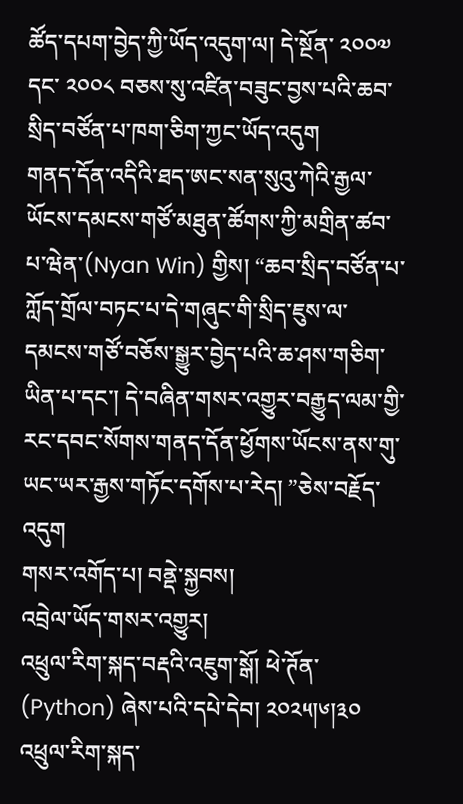ཚོད་དཔག་བྱེད་ཀྱི་ཡོད་འདུག་ལ། དེ་སྔོན་ ༢༠༠༧ དང་ ༢༠༠༨ བཅས་སུ་འཛིན་བཟུང་བྱས་པའི་ཆབ་སྲིད་བཙོན་པ་ཁག་ཅིག་ཀྱང་ཡོད་འདུག
གནད་དོན་འདིའི་ཐད་ཨང་སན་སུའུ་ཀེའི་རྒྱལ་ཡོངས་དམངས་གཙོ་མཐུན་ཚོགས་ཀྱི་མགྲིན་ཚབ་པ་ཝེན་(Nyan Win) གྱིས། “ཆབ་སྲིད་བཙོན་པ་ཀློད་གྲོལ་བཏང་པ་དེ་གཞུང་གི་སྲིད་ཇུས་ལ་དམངས་གཙོ་བཅོས་སྒྱུར་བྱེད་པའི་ཆ་ཤས་གཅིག་ཡིན་པ་དང་། དེ་བཞིན་གསར་འགྱུར་བརྒྱུད་ལམ་གྱི་རང་དབང་སོགས་གནད་དོན་ཕྱོགས་ཡོངས་ནས་གུ་ཡང་ཡར་རྒྱས་གཏོང་དགོས་པ་རེད། ”ཅེས་བརྗོད་འདུག
གསར་འགོད་པ། བནྡེ་སྐྱབས།
འབྲེལ་ཡོད་གསར་འགྱུར།
འཕྲུལ་རིག་སྐད་བརྡའི་འཇུག་སྒོ། ཕེ་ཊོན་ (Python) ཞེས་པའི་དཔེ་དེབ། ༢༠༢༥།༦།༣༠
འཕྲུལ་རིག་སྐད་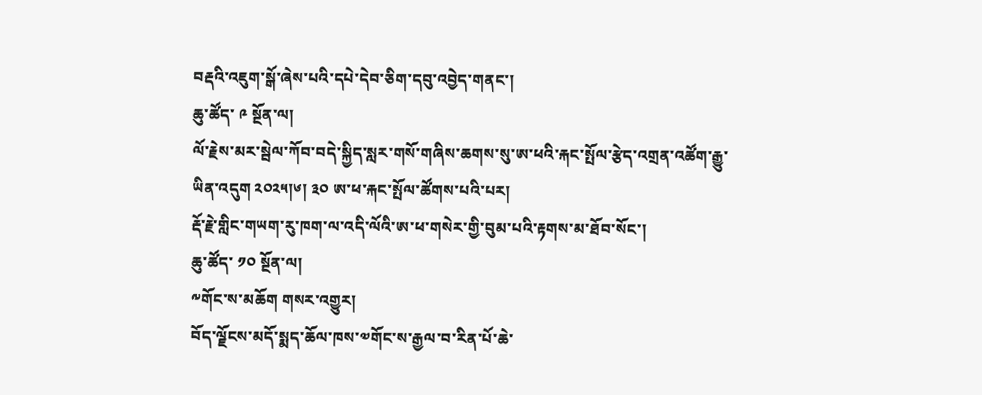བརྡའི་འཇུག་སྒོ་ཞེས་པའི་དཔེ་དེབ་ཅིག་དབུ་འབྱེད་གནང་།
ཆུ་ཚོད་ ༩ སྔོན་ལ།
ལོ་རྗེས་མར་སྦེལ་ཀོབ་བདེ་སྐྱིད་སླར་གསོ་གཞིས་ཆགས་སུ་ཨ་ཕའི་རྐང་སྤོལ་རྩེད་འགྲན་འཚོག་རྒྱུ་ཡིན་འདུག ༢༠༢༥།༦། ༣༠ ཨ་ཕ་རྐང་སྤོལ་ཚོགས་པའི་པར།
རྡོ་རྗེ་གླིང་གཡག་རུ་ཁག་ལ་འདི་ལོའི་ཨ་ཕ་གསེར་གྱི་བུམ་པའི་རྟགས་མ་ཐོབ་སོང་།
ཆུ་ཚོད་ ༡༠ སྔོན་ལ།
༸གོང་ས་མཆོག གསར་འགྱུར།
བོད་ལྗོངས་མདོ་སྨད་ཆོལ་ཁས་༧གོང་ས་རྒྱལ་བ་རིན་པོ་ཆེ་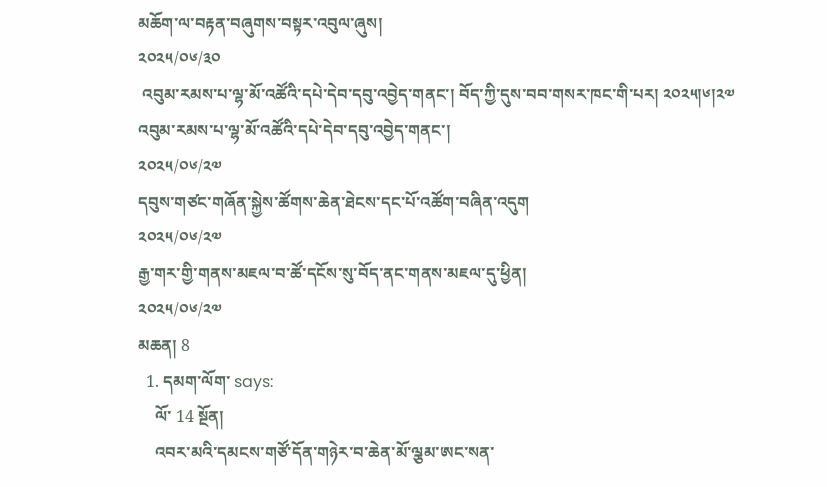མཆོག་ལ་བརྟན་བཞུགས་བསྟར་འབུལ་ཞུས།
༢༠༢༥/༠༦/༣༠
 འབུམ་རམས་པ་ལྷ་མོ་འཚོའི་དཔེ་དེབ་དབུ་འབྱེད་གནང་། བོད་ཀྱི་དུས་བབ་གསར་ཁང་གི་པར། ༢༠༢༥།༦།༢༧
འབུམ་རམས་པ་ལྷ་མོ་འཚོའི་དཔེ་དེབ་དབུ་འབྱེད་གནང་།
༢༠༢༥/༠༦/༢༧
དབུས་གཙང་གཞོན་སྐྱེས་ཚོགས་ཆེན་ཐེངས་དང་པོ་འཚོག་བཞིན་འདུག
༢༠༢༥/༠༦/༢༧
རྒྱ་གར་གྱི་གནས་མཇལ་བ་ཚོ་དངོས་སུ་བོད་ནང་གནས་མཇལ་དུ་ཕྱིན།
༢༠༢༥/༠༦/༢༧
མཆན། 8
  1. དམག་ལོག་ says:
    ལོ་ 14 སྔོན།
    འབར་མའི་དམངས་གཙོ་དོན་གཉེར་བ་ཆེན་མོ་ལྕམ་ཨང་སན་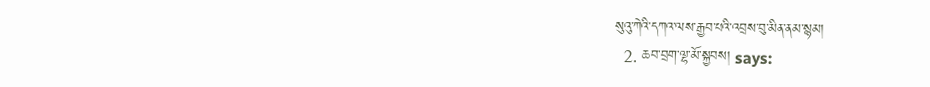སུའུ་ཀེའི་དཀའ་ལས་རྒྱབ་པའི་འབྲས་བུ་མིན་ནམ་སྙམ།
  2. ཆབ་བྲག་ལྷ་མོ་སྐྱབས། says: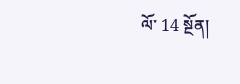ལོ་ 14 སྔོན།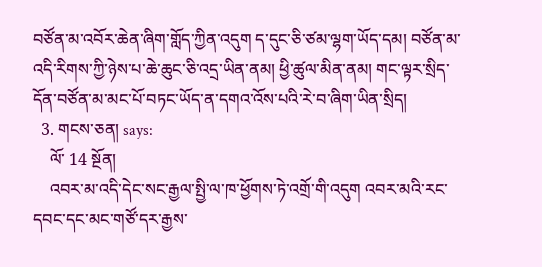བཙོན་མ་འབོར་ཆེན་ཞིག་གློད་ཀྱིན་འདུག ད་དུང་ཅི་ཙམ་ལྷག་ཡོད་དམ། བཙོན་མ་འདི་རིགས་ཀྱི་ཉེས་པ་ཆེ་ཆུང་ཅི་འདྲ་ཡིན་ནམ། ཕྱི་ཚུལ་མིན་ནམ། གང་ལྟར་སྲིད་དོན་བཙོན་མ་མང་པོ་བཏང་ཡོད་ན་དགའ་འོས་པའི་རེ་བ་ཞིག་ཡིན་སྲིད།
  3. གངས་ཅན། says:
    ལོ་ 14 སྔོན།
    འབར་མ་འདི་དེང་སང་རྒྱལ་སྤྱི་ལ་ཁ་ཕྱོགས་ཏེ་འགྲོ་གི་འདུག འབར་མའི་རང་དབང་དང་མང་གཙོ་དར་རྒྱས་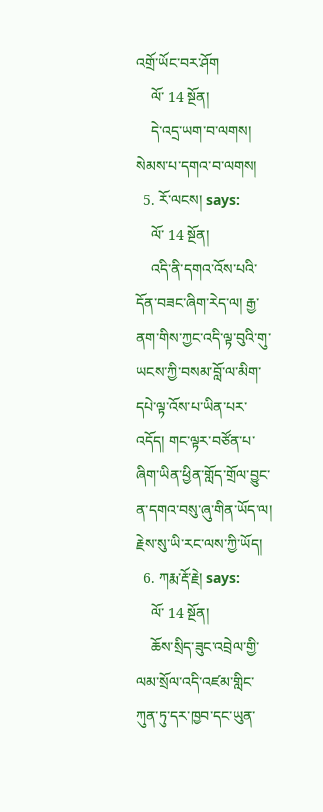འགྲོ་ཡོང་བར་ཤོག
    ལོ་ 14 སྔོན།
    དེ་འདྲ་ཡག་བ་ལགས། སེམས་པ་དགའ་བ་ལགས།
  5. རོ་ལངས། says:
    ལོ་ 14 སྔོན།
    འདི་ནི་དགའ་འོས་པའི་དོན་བཟང་ཞིག་རེད་ལ། རྒྱ་ནག་གིས་ཀྱང་འདི་ལྟ་བུའི་གུ་ཡངས་ཀྱི་བསམ་བློ་ལ་མིག་དཔེ་ལྟ་འོས་པ་ཡིན་པར་འདོད། གང་ལྟར་བཙོན་པ་ཞིག་ཡིན་ཕྱིན་གློད་གྲོལ་བྱུང་ན་དགའ་བསུ་ཞུ་གིན་ཡོད་ལ། རྗེས་སུ་ཡི་རང་ལས་ཀྱི་ཡོད།
  6. ཀརྨ་རྡོ་རྗེ། says:
    ལོ་ 14 སྔོན།
    ཆོས་སྲིད་ཟུང་འབྲེལ་གྱི་ལམ་སྲོལ་འདི་འཛམ་གླིང་ཀུན་ཏུ་དར་ཁྱབ་དང་ཡུན་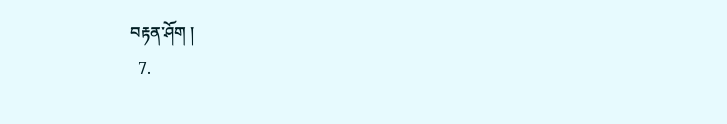བརྟན་ཤོག །
  7.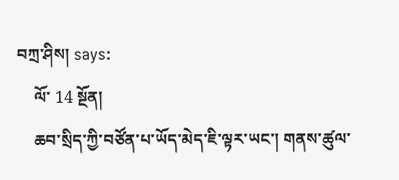བཀྲ་ཤིས། says:
    ལོ་ 14 སྔོན།
    ཆབ་སྲིད་ཀྱི་བཙོན་པ་ཡོད་མེད་ཇི་ལྟར་ཡང་། གནས་ཚུལ་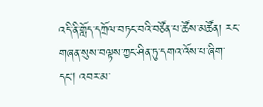འདི་ནི་གློད་དཀྲོལ་བཏང་བའི་བཙོན་པ་ཚོས་མཚོན། རང་གཞན་སུས་བལྟས་ཀྱང་ཤིན་ཏུ་དགའ་འོས་པ་ཞིག་དང། འབར་མ་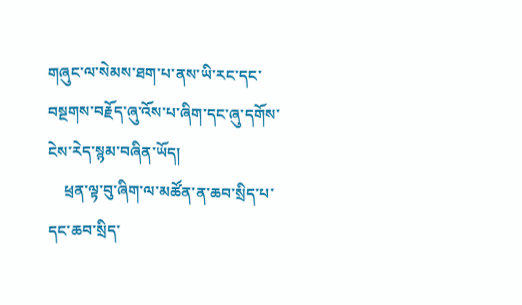གཞུང་ལ་སེམས་ཐག་པ་ནས་ཡི་རང་དང་བསྔགས་བརྗོད་ཞུ་འོས་པ་ཞིག་དང་ཞུ་དགོས་ངེས་རེད་སྙམ་བཞིན་ཡོད།
    ཕྲན་ལྟ་བུ་ཞིག་ལ་མཚོན་ན་ཆབ་སྲིད་པ་དང་ཆབ་སྲིད་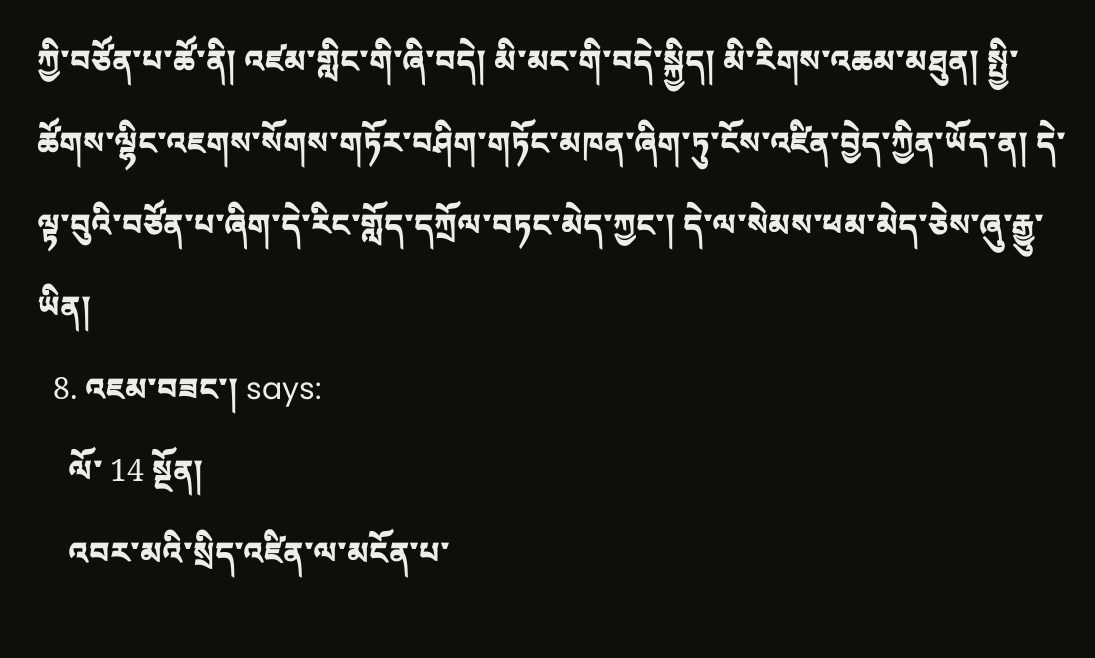ཀྱི་བཙོན་པ་ཚོ་ནི། འཛམ་གླིང་གི་ཞི་བདེ། མི་མང་གི་བདེ་སྐྱིད། མི་རིགས་འཆམ་མཐུན། སྤྱི་ཚོགས་ལྷིང་འཇགས་སོགས་གཏོར་བཤིག་གཏོང་མཁན་ཞིག་ཏུ་ངོས་འཛིན་བྱེད་ཀྱིན་ཡོད་ན། དེ་ལྟ་བུའི་བཙོན་པ་ཞིག་དེ་རིང་གློད་དཀྲོལ་བཏང་མེད་ཀྱང་། དེ་ལ་སེམས་ཕམ་མེད་ཅེས་ཞུ་རྒྱུ་ཡིན།
  8. འཇམ་བཟང་། says:
    ལོ་ 14 སྔོན།
    འབར་མའི་སྲིད་འཛིན་ལ་མངོན་པ་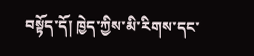བསྟོད་དོ། ཁྱེད་ཀྱིས་མི་རིགས་དང་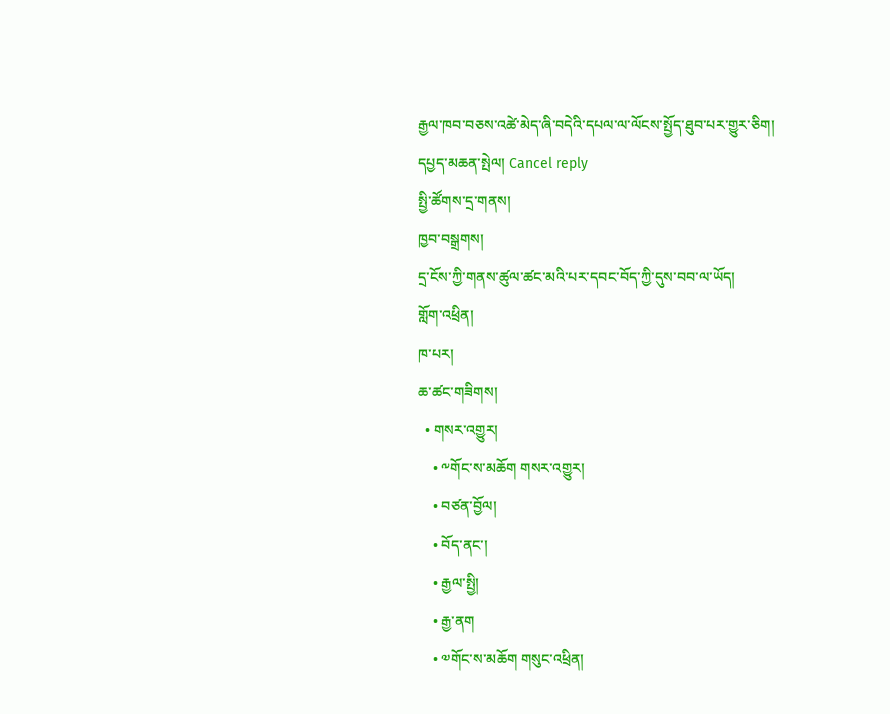རྒྱལ་ཁབ་བཅས་འཚེ་མེད་ཞི་བདེའི་དཔལ་ལ་ལོངས་སྤྱོད་ཐུབ་པར་གྱུར་ཅིག།
དཔྱད་མཆན་སྤེལ། Cancel reply
སྤྱི་ཚོགས་དྲ་གནས།
ཁྱབ་བསྒྲགས།
དྲ་ངོས་ཀྱི་གནས་ཚུལ་ཚང་མའི་པར་དབང་བོད་ཀྱི་དུས་བབ་ལ་ཡོད།
གློག་འཕྲིན།
ཁ་པར།
ཆ་ཚང་གཟིགས།
  • གསར་འགྱུར།
    • ༸གོང་ས་མཆོག གསར་འགྱུར།
    • བཙན་བྱོལ།
    • བོད་ནང་།
    • རྒྱལ་སྤྱི།
    • རྒྱ་ནག
    • ༧གོང་ས་མཆོག གསུང་འཕྲིན།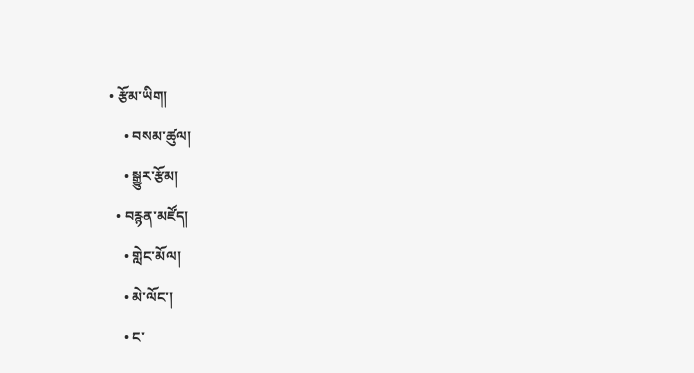• རྩོམ་ཡིག།
    • བསམ་ཚུལ།
    • སྒྱུར་རྩོམ།
  • བརྙན་མཛོད།
    • གླེང་མོལ།
    • མེ་ལོང་།
    • ང་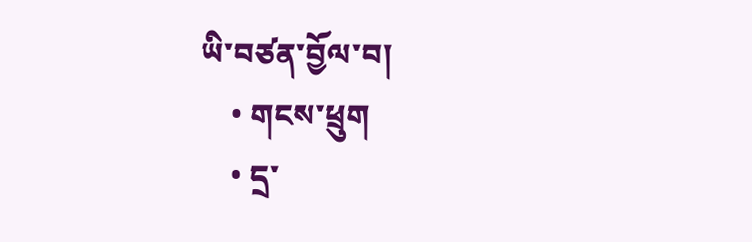ཡི་བཙན་བྱོལ་བ།
    • གངས་ཕྲུག
    • དྲ་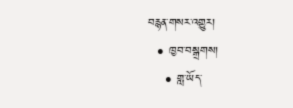བརྙན་གསར་འགྱུར།
  • ཁྱབ་བསྒྲགས།
    • གླ་ཡོད་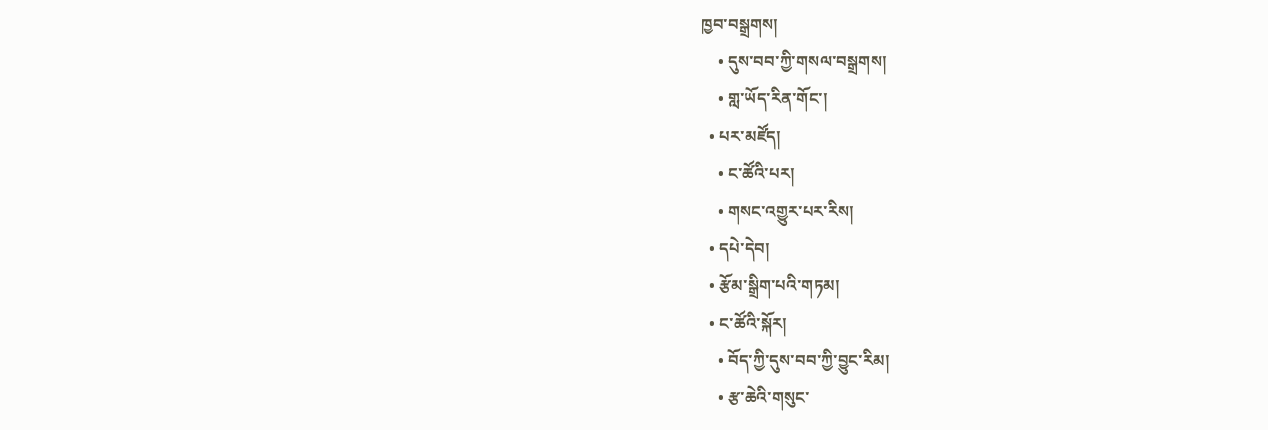ཁྱབ་བསྒྲགས།
    • དུས་བབ་ཀྱི་གསལ་བསྒྲགས།
    • གླ་ཡོད་རིན་གོང་།
  • པར་མཛོད།
    • ང་ཚོའི་པར།
    • གསང་འགྱུར་པར་རིས།
  • དཔེ་དེབ།
  • རྩོམ་སྒྲིག་པའི་གཏམ།
  • ང་ཚོའི་སྐོར།
    • བོད་ཀྱི་དུས་བབ་ཀྱི་བྱུང་རིམ།
    • རྩ་ཆེའི་གསུང་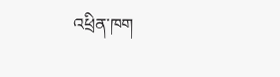འཕྲིན་ཁག